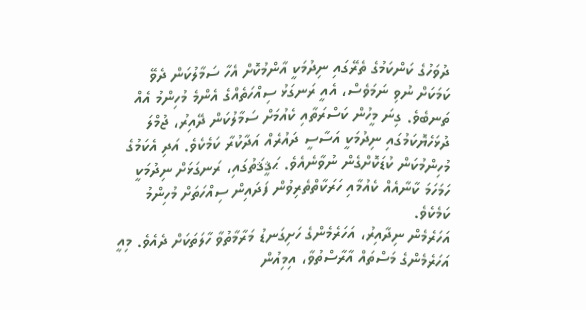ދުވަހުގެ ކަންކަމުގެ ތެރޭގައި ނިދުމަކީ އާންމުކޮށް އެހާ ސަމާލުކަން ދެވޭ ކަމަކަށް ނުވި ނަމަވެސް، އެއީ ރަނގަޅު ސިއްހަތެއްގެ އެންމެ މުހިންމު އެއް ތަނބެވެ. ގިނަ މީހުން ކަސްރަތާއި ކެއުމަށް ސަމާލުކަން ދޭއިރު، ޖުމްލަ ދުޅަހެޔޮކަމުގައި ނިދުމަކީ އަސާސީ ދައުރެއް އަދާކުރާ ކަމެކެވެ. އަދި އެކަމުގެ މުހިންމުކަން ކުޑަކޮށްގެން ނުވާނެއެވެ. ޙަޤީޤަތުގައި، ރަނގަޅަށް ނިދުމަކީ ހަމަހަމަ ކާނާއެއް ކެއުމާއި ހަރަކާތްތެރިވުން ފަދައިން ސިއްހަތަށް މުހިންމު ކަމެކެވެ.
އަހަރެމެން ނިދާއިރު، އަހަރެމެންގެ ހަށިގަނޑު މަރާމާތުވާ ހާލަތަކަށް ދެއެވެ. މިއީ އަހަރެމެންގެ މަސްތައް އާރާސްތުވާ، އިމިއުން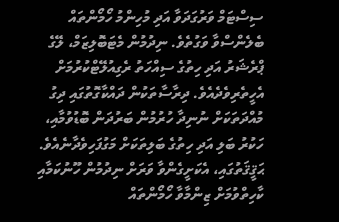ސިސްޓަމް ވަރުގަދަވާ އަދި މުހިންމު ހޯމޯންތައް ބެލެންސްވާ ވަގުތެވެ. ނިދުމުން މެޓަބޮލިޒަމް، ލޭގެ ޕްރެޝަރު އަދި ހިތުގެ ސިއްހަތު ރެގިއުލޭޓްކުރުމަށް އެހީތެރިވެދެއެވެ. ދިރާސާތަކުން ދައްކާގޮތުގައި ދިގު މުއްދަތަކަށް ނުނިދާ ހުރުމުން ބަރުދަން ބޮޑުވުމާއި، ހަކުރު ބަލި އަދި ހިތުގެ ބަލިތަކަށް މަގުފަހިވެދާނެއެވެ. ޙަޤީޤަތުގައި، އެކަށީގެންވާ ވަރަށް ނިދުމުން ހޫނުކަމާއި ކާހިތްވުމަށް ޒިންމާވާ ހޯމޯންތައް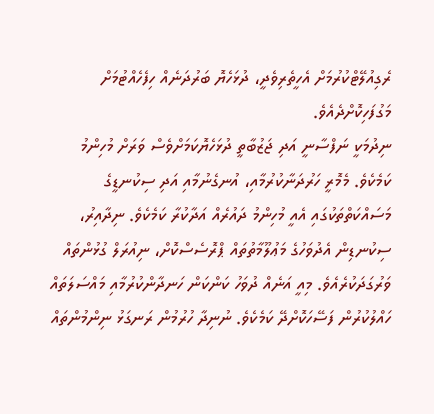ރެގިއުލޭޓްކުރުމަށް އެހީތެރިވެދީ، ދުޅަހެޔޮ ބަރުދަނެއް ހިފެހެއްޓުމަށް މަގުފަހިކޮށްދެއެވެ.
ނިދުމަކީ ނަފްސާނީ އަދި ޖަޒުބާތީ ދުޅަހެޔޮކަމަށްވެސް ވަރަށް މުހިންމު ކަމެކެވެ. މެމޮރީ ހަރުދަނާކުރުމާއި، އުނގެނުމާއި އަދި ސިކުނޑީގެ މަސައްކަތްތަކުގައި އެއީ މުހިންމު ދައުރެއް އަދާކުރާ ކަމެކެވެ. ނިދާއިރު، ސިކުނޑިން އެދުވަހުގެ މަޢުލޫމާތުތައް ޕްރޮސެސްކޮށް، ނިއުރަލް ގުޅުންތައް ވަރުގަދަކުރެއެވެ. މިއީ އަނެއް ދުވަހު ކަންކަން ހަނދާންކުރުމާއި މައްސަލަތައް ހައްލުކުރުން ފަސޭހަކޮށްދޭ ކަމެކެވެ. ނުނިދާ ހުރުމުން ރަނގަޅު ނިންމުންތައް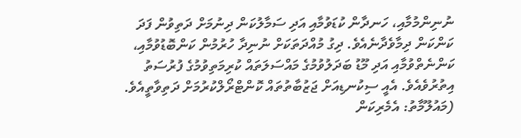ނުނިންމުމާއި، ހަނދާން ކުޑަވުމާއި އަދި ސަމާލުކަން ދިނުމަށް ދަތިވުން ފަދަ ކަންކަން ދިމާވެދާނެއެވެ. ދިގު މުއްދަތަކަށް ނުނިދާ ހުރުމުން ކަންބޮޑުވުމާއި، ކަންނެތްވުމާއި އަދި މޫޑު ބަދަލުވުމުގެ މައްސަލަތައް ކުރިމަތިވުމުގެ ފުރުސަތު އިތުރުވެއެވެ. އެއީ ސިކުނޑިއަށް ޖަޒުބާތުތައް ކޮންޓްރޯލްކުރުމަށް ދަތިވާތީއެވެ.
(މައުލޫމާތު: އެމެރިކަން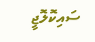ސައިކޮލޮޖީ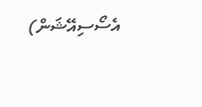އެސޯސިއޭޝަން)